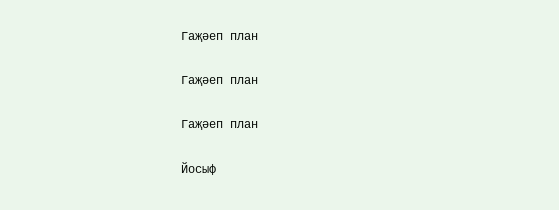Гаҗәеп план

Гаҗәеп план

Гаҗәеп план

Йосыф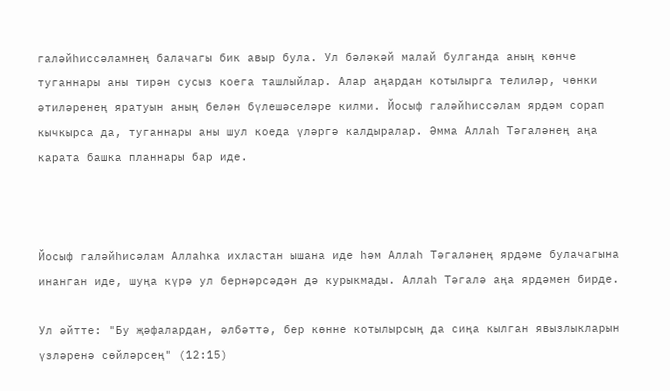галәйһиссәламнең балачагы бик авыр була. Ул бәләкәй малай булганда аның көнче туганнары аны тирән сусыз коега ташлыйлар. Алар аңардан котылырга телиләр, чөнки әтиләренең яратуын аның белән бүлешәселәре килми. Йосыф галәйһиссәлам ярдәм сорап кычкырса да, туганнары аны шул коеда үләргә калдыралар. Әмма Аллаһ Тәгаләнең аңа карата башка планнары бар иде.



Йосыф галәйһисәлам Аллаһка ихластан ышана иде һәм Аллаһ Тәгаләнең ярдәме булачагына инанган иде, шуңа күрә ул бернәрсәдән дә курыкмады. Аллаһ Тәгалә аңа ярдәмен бирде.

Ул әйтте: "Бу җәфалардан, әлбәттә, бер көнне котылырсың да сиңа кылган явызлыкларын үзләренә сөйләрсең" (12:15)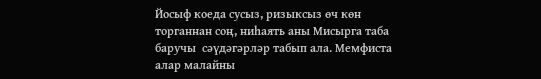Йосыф коеда сусыз, ризыксыз өч көн торганнан соң, ниһаять аны Мисырга таба баручы  сәүдәгәрләр табып ала. Мемфиста алар малайны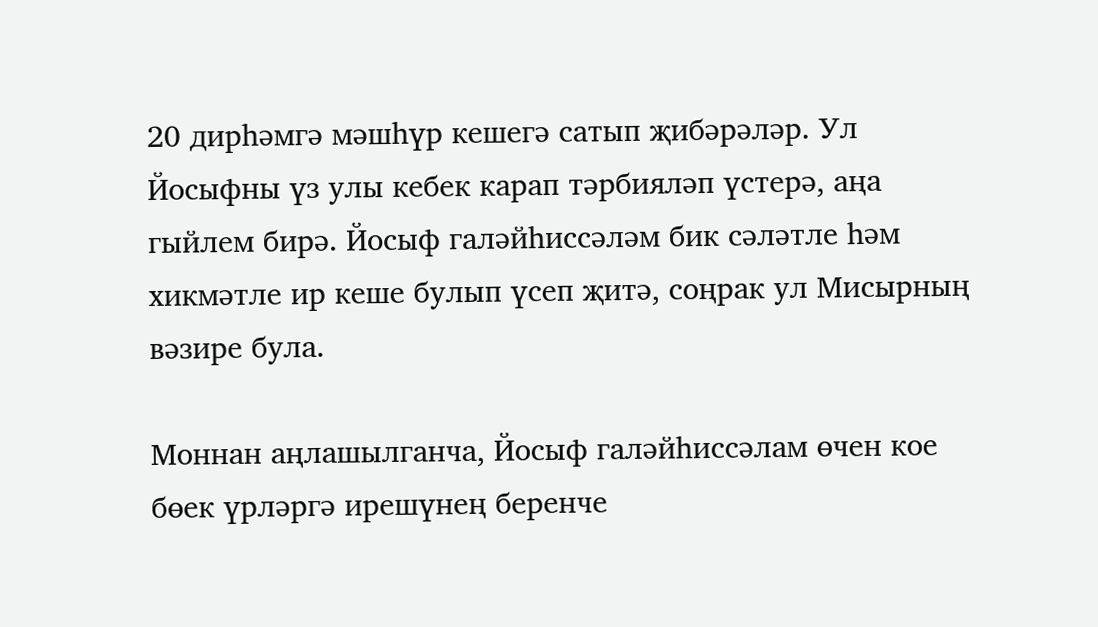20 дирһәмгә мәшһүр кешегә сатып җибәрәләр. Ул Йосыфны үз улы кебек карап тәрбияләп үстерә, аңа гыйлем бирә. Йосыф галәйһиссәләм бик сәләтле һәм хикмәтле ир кеше булып үсеп җитә, соңрак ул Мисырның вәзире була.

Моннан аңлашылганча, Йосыф галәйһиссәлам өчен кое бөек үрләргә ирешүнең беренче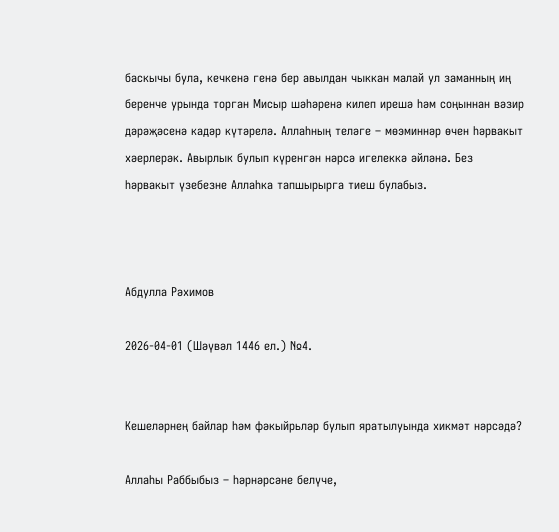баскычы була, кечкенә генә бер авылдан чыккан малай ул заманның иң беренче урында торган Мисыр шәһәренә килеп ирешә һәм соңыннан вәзир дәрәҗәсенә кадәр күтәрелә. Аллаһның теләге – мөэминнәр өчен һәрвакыт хәерлерәк. Авырлык булып күренгән нәрсә игелеккә әйләнә. Без һәрвакыт үзебезне Аллаһка тапшырырга тиеш булабыз.



Абдулла Рәхимов

2026-04-01 (Шәүвәл 1446 ел.) №4.


Кешеләрнең байлар һәм фәкыйрьләр булып яратылуында хикмәт нәрсәдә?

Аллаһы Раббыбыз – һәрнәрсәне белүче,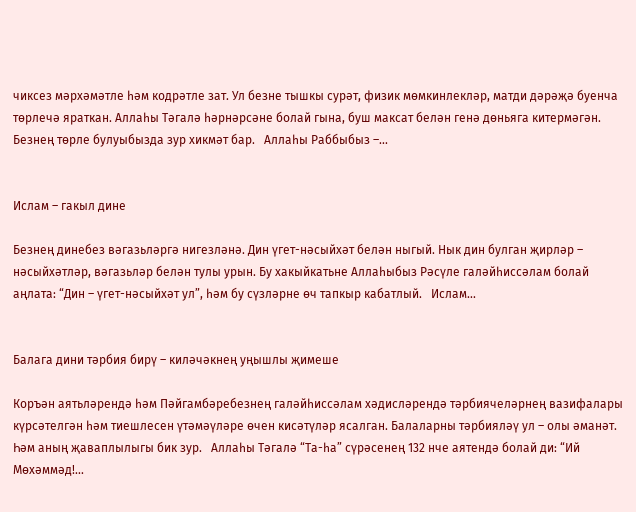чиксез мәрхәмәтле һәм кодрәтле зат. Ул безне тышкы сурәт, физик мөмкинлекләр, матди дәрәҗә буенча төрлечә яраткан. Аллаһы Тәгалә һәрнәрсәне болай гына, буш максат белән генә дөньяга китермәгән. Безнең төрле булуыбызда зур хикмәт бар.   Аллаһы Раббыбыз –...


Ислам – гакыл дине

Безнең динебез вәгазьләргә нигезләнә. Дин үгет-нәсыйхәт белән ныгый. Нык дин булган җирләр – нәсыйхәтләр, вәгазьләр белән тулы урын. Бу хакыйкатьне Аллаһыбыз Рәсүле галәйһиссәлам болай аңлата: “Дин – үгет-нәсыйхәт ул”, һәм бу сүзләрне өч тапкыр кабатлый.   Ислам...


Балага дини тәрбия бирү – киләчәкнең уңышлы җимеше

Коръән аятьләрендә һәм Пәйгамбәребезнең галәйһиссәлам хәдисләрендә тәрбиячеләрнең вазифалары күрсәтелгән һәм тиешлесен үтәмәүләре өчен кисәтүләр ясалган. Балаларны тәрбияләү ул – олы әманәт. Һәм аның җаваплылыгы бик зур.   Аллаһы Тәгалә “Та-һа” сүрәсенең 132 нче аятендә болай ди: “Ий Мөхәммәд!...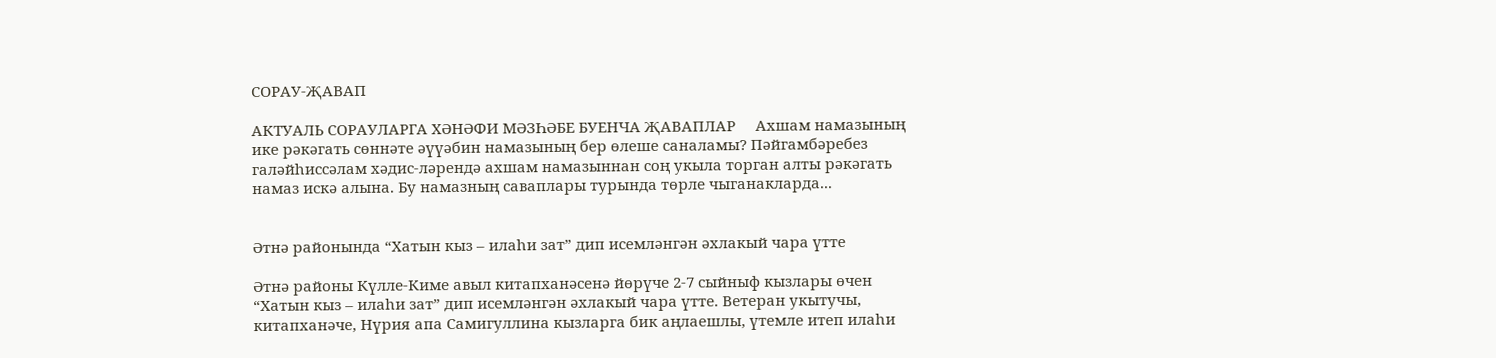СОРАУ-ҖАВАП

АКТУАЛЬ СОРАУЛАРГА ХӘНӘФИ МӘЗҺӘБЕ БУЕНЧА ҖАВАПЛАР     Ахшам намазының ике рәкәгать сөннәте әүүәбин намазының бер өлеше саналамы? Пәйгамбәребез галәйһиссәлам хәдис-ләрендә ахшам намазыннан соң укыла торган алты рәкәгать намаз искә алына. Бу намазның саваплары турында төрле чыганакларда...


Әтнә районында “Хатын кыз – илаһи зат” дип исемләнгән әхлакый чара үтте

Әтнә районы Күлле-Киме авыл китапханәсенә йөрүче 2-7 сыйныф кызлары өчен “Хатын кыз – илаһи зат” дип исемләнгән әхлакый чара үтте. Ветеран укытучы, китапханәче, Нүрия апа Самигуллина кызларга бик аңлаешлы, үтемле итеп илаһи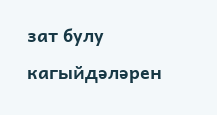зат булу кагыйдәләрен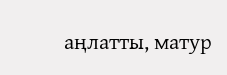аңлатты, матур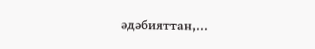әдәбияттан,...